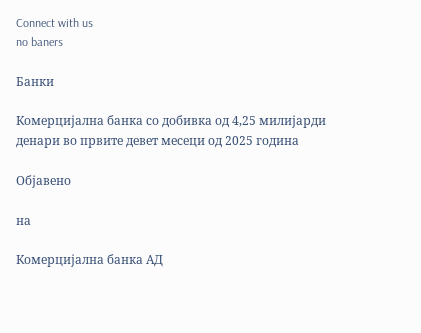Connect with us
no baners

Банки

Комерцијална банка со добивка од 4,25 милијарди денари во првите девет месеци од 2025 година

Објавено

на

Комерцијална банка АД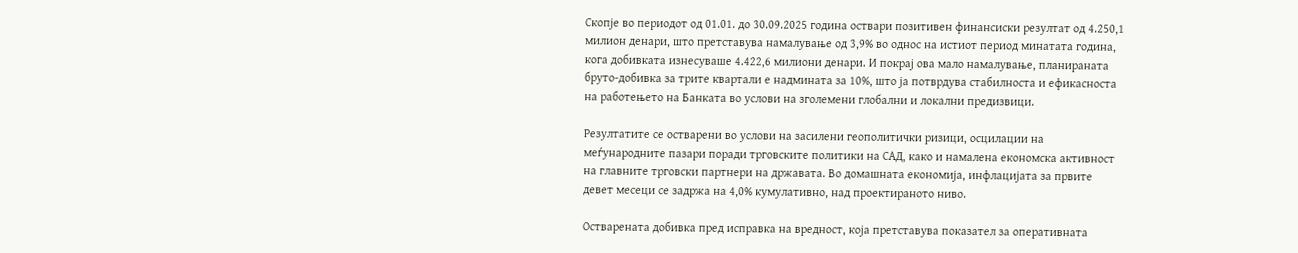Скопје во периодот од 01.01. до 30.09.2025 година оствари позитивен финансиски резултат од 4.250,1 милион денари, што претставува намалување од 3,9% во однос на истиот период минатата година, кога добивката изнесуваше 4.422,6 милиони денари. И покрај ова мало намалување, планираната бруто-добивка за трите квартали е надмината за 10%, што ја потврдува стабилноста и ефикасноста на работењето на Банката во услови на зголемени глобални и локални предизвици.

Резултатите се остварени во услови на засилени геополитички ризици, осцилации на меѓународните пазари поради трговските политики на САД, како и намалена економска активност на главните трговски партнери на државата. Во домашната економија, инфлацијата за првите девет месеци се задржа на 4,0% кумулативно, над проектираното ниво.

Остварената добивка пред исправка на вредност, која претставува показател за оперативната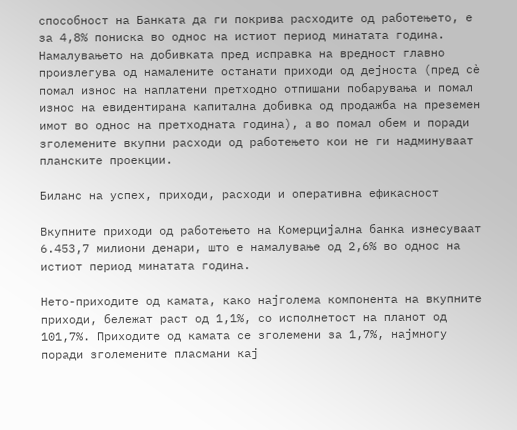способност на Банката да ги покрива расходите од работењето, е за 4,8% пониска во однос на истиот период минатата година. Намалувањето на добивката пред исправка на вредност главно произлегува од намалените останати приходи од дејноста (пред сè помал износ на наплатени претходно отпишани побарувања и помал износ на евидентирана капитална добивка од продажба на преземен имот во однос на претходната година), a во помал обем и поради зголемените вкупни расходи од работењето кои не ги надминуваат планските проекции.

Биланс на успех, приходи, расходи и оперативна ефикасност

Вкупните приходи од работењето на Комерцијална банка изнесуваат 6.453,7 милиони денари, што е намалување од 2,6% во однос на истиот период минатата година.

Нето-приходите од камата, како најголема компонента на вкупните приходи, бележат раст од 1,1%, со исполнетост на планот од 101,7%. Приходите од камата се зголемени за 1,7%, најмногу поради зголемените пласмани кај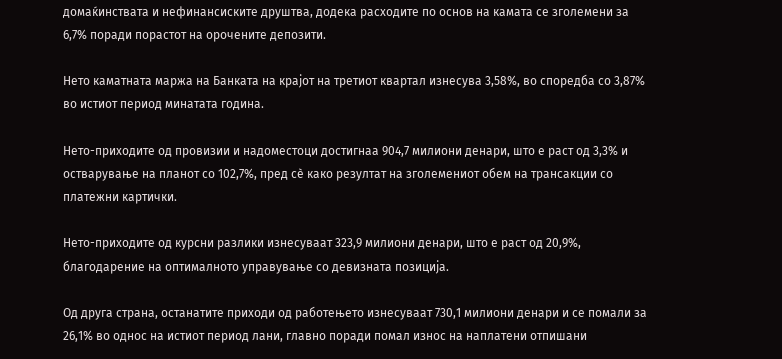домаќинствата и нефинансиските друштва, додека расходите по основ на камата се зголемени за 6,7% поради порастот на орочените депозити.

Нето каматната маржа на Банката на крајот на третиот квартал изнесува 3,58%, во споредба со 3,87% во истиот период минатата година.

Нето-приходите од провизии и надоместоци достигнаа 904,7 милиони денари, што е раст од 3,3% и остварување на планот со 102,7%, пред сè како резултат на зголемениот обем на трансакции со платежни картички.

Нето-приходите од курсни разлики изнесуваат 323,9 милиони денари, што е раст од 20,9%, благодарение на оптималното управување со девизната позиција.

Од друга страна, останатите приходи од работењето изнесуваат 730,1 милиони денари и се помали за 26,1% во однос на истиот период лани, главно поради помал износ на наплатени отпишани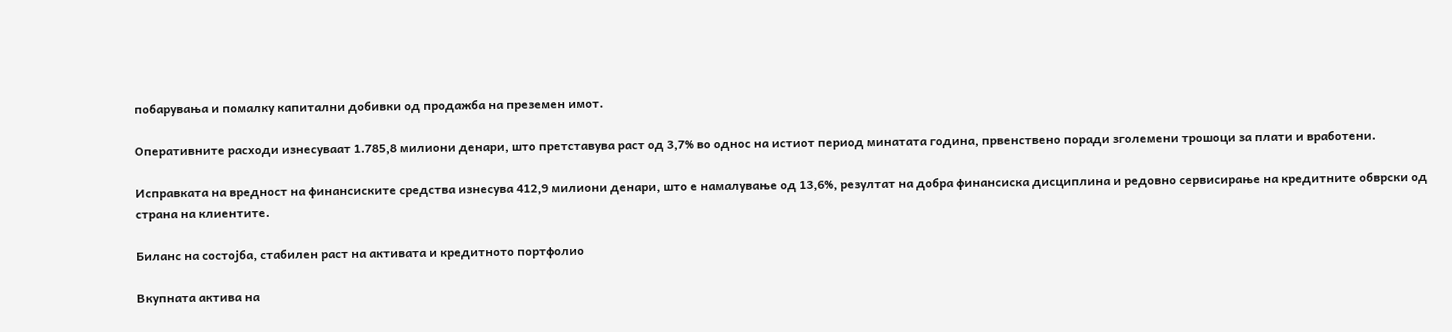побарувања и помалку капитални добивки од продажба на преземен имот.

Оперативните расходи изнесуваат 1.785,8 милиони денари, што претставува раст од 3,7% во однос на истиот период минатата година, првенствено поради зголемени трошоци за плати и вработени.

Исправката на вредност на финансиските средства изнесува 412,9 милиони денари, што е намалување од 13,6%, резултат на добра финансиска дисциплина и редовно сервисирање на кредитните обврски од страна на клиентите.

Биланс на состојба, стабилен раст на активата и кредитното портфолио

Вкупната актива на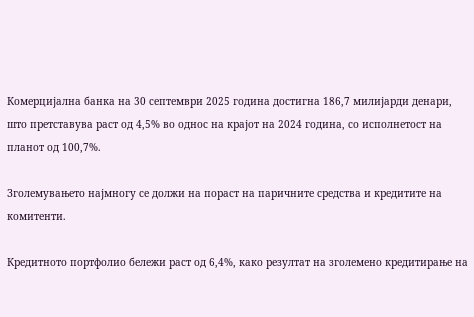Комерцијална банка на 30 септември 2025 година достигна 186,7 милијарди денари, што претставува раст од 4,5% во однос на крајот на 2024 година, со исполнетост на планот од 100,7%.

Зголемувањето најмногу се должи на пораст на паричните средства и кредитите на комитенти.

Кредитното портфолио бележи раст од 6,4%, како резултат на зголемено кредитирање на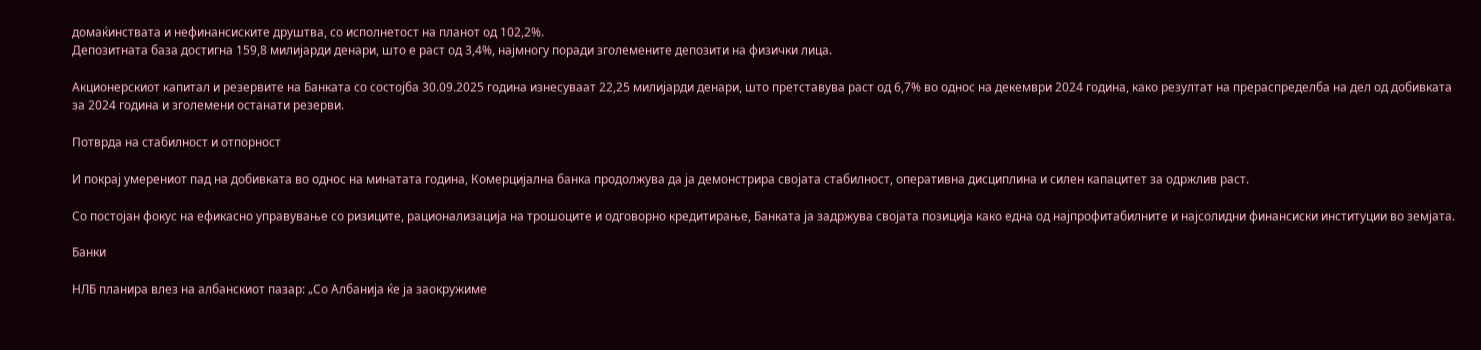домаќинствата и нефинансиските друштва, со исполнетост на планот од 102,2%.
Депозитната база достигна 159,8 милијарди денари, што е раст од 3,4%, најмногу поради зголемените депозити на физички лица.

Акционерскиот капитал и резервите на Банката со состојба 30.09.2025 година изнесуваат 22,25 милијарди денари, што претставува раст од 6,7% во однос на декември 2024 година, како резултат на прераспределба на дел од добивката за 2024 година и зголемени останати резерви.

Потврда на стабилност и отпорност

И покрај умерениот пад на добивката во однос на минатата година, Комерцијална банка продолжува да ја демонстрира својата стабилност, оперативна дисциплина и силен капацитет за одржлив раст.

Со постојан фокус на ефикасно управување со ризиците, рационализација на трошоците и одговорно кредитирање, Банката ја задржува својата позиција како една од најпрофитабилните и најсолидни финансиски институции во земјата.

Банки

НЛБ планира влез на албанскиот пазар: „Со Албанија ќе ја заокружиме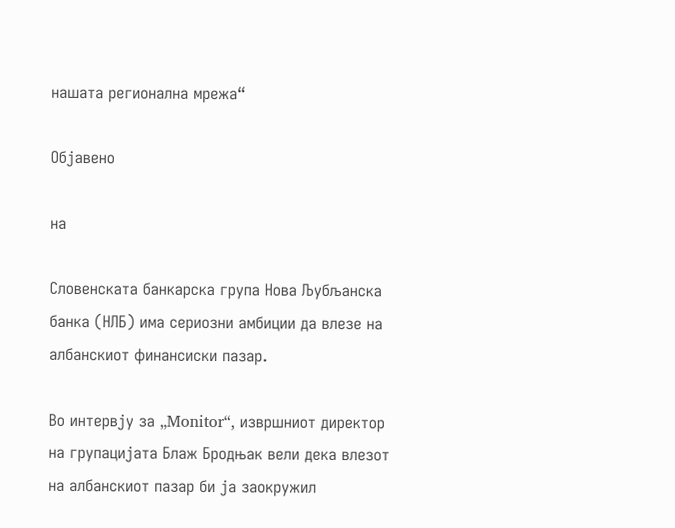нашата регионална мрежа“

Објавено

на

Словенската банкарска група Нова Љубљанска банка (НЛБ) има сериозни амбиции да влезе на албанскиот финансиски пазар.

Во интервју за „Monitor“, извршниот директор на групацијата Блаж Бродњак вели дека влезот на албанскиот пазар би ја заокружил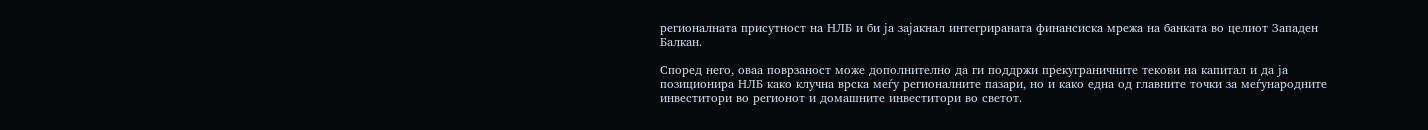регионалната присутност на НЛБ и би ја зајакнал интегрираната финансиска мрежа на банката во целиот Западен Балкан.

Според него, оваа поврзаност може дополнително да ги поддржи прекуграничните текови на капитал и да ја позиционира НЛБ како клучна врска меѓу регионалните пазари, но и како една од главните точки за меѓународните инвеститори во регионот и домашните инвеститори во светот.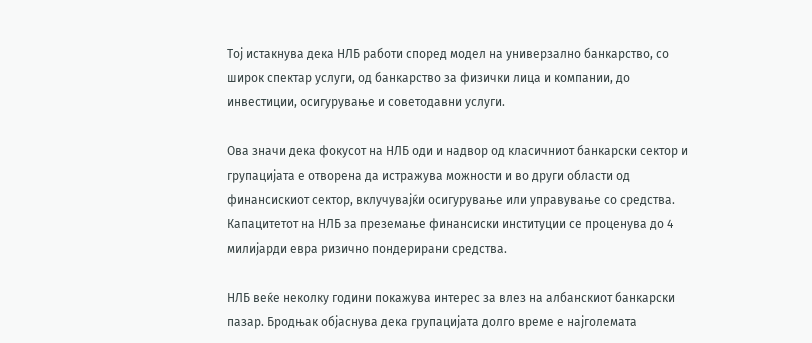Тој истакнува дека НЛБ работи според модел на универзално банкарство, со широк спектар услуги, од банкарство за физички лица и компании, до инвестиции, осигурување и советодавни услуги.

Ова значи дека фокусот на НЛБ оди и надвор од класичниот банкарски сектор и групацијата е отворена да истражува можности и во други области од финансискиот сектор, вклучувајќи осигурување или управување со средства. Капацитетот на НЛБ за преземање финансиски институции се проценува до 4 милијарди евра ризично пондерирани средства.

НЛБ веќе неколку години покажува интерес за влез на албанскиот банкарски пазар. Бродњак објаснува дека групацијата долго време е најголемата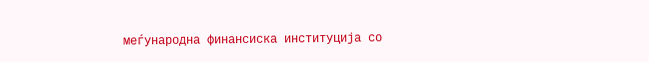меѓународна финансиска институција со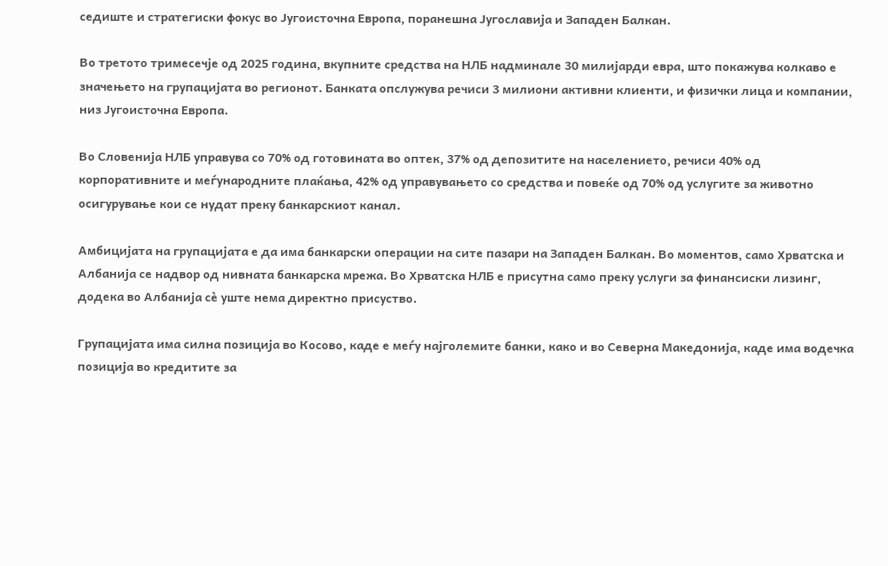седиште и стратегиски фокус во Југоисточна Европа, поранешна Југославија и Западен Балкан.

Во третото тримесечје од 2025 година, вкупните средства на НЛБ надминале 30 милијарди евра, што покажува колкаво е значењето на групацијата во регионот. Банката опслужува речиси 3 милиони активни клиенти, и физички лица и компании, низ Југоисточна Европа.

Во Словенија НЛБ управува со 70% од готовината во оптек, 37% од депозитите на населението, речиси 40% од корпоративните и меѓународните плаќања, 42% од управувањето со средства и повеќе од 70% од услугите за животно осигурување кои се нудат преку банкарскиот канал.

Амбицијата на групацијата е да има банкарски операции на сите пазари на Западен Балкан. Во моментов, само Хрватска и Албанија се надвор од нивната банкарска мрежа. Во Хрватска НЛБ е присутна само преку услуги за финансиски лизинг, додека во Албанија сè уште нема директно присуство.

Групацијата има силна позиција во Косово, каде е меѓу најголемите банки, како и во Северна Македонија, каде има водечка позиција во кредитите за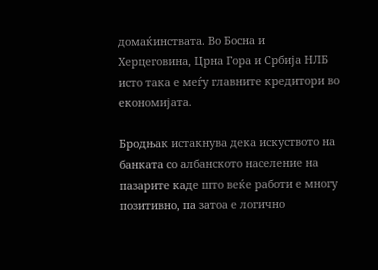домаќинствата. Во Босна и Херцеговина, Црна Гора и Србија НЛБ исто така е меѓу главните кредитори во економијата.

Бродњак истакнува дека искуството на банката со албанското население на пазарите каде што веќе работи е многу позитивно, па затоа е логично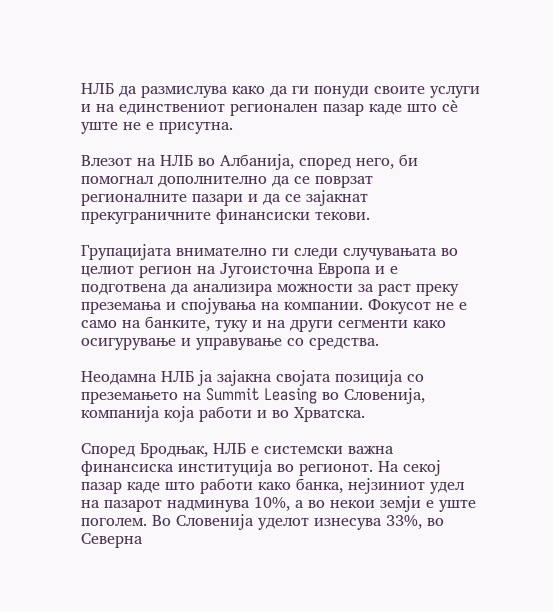НЛБ да размислува како да ги понуди своите услуги и на единствениот регионален пазар каде што сè уште не е присутна.

Влезот на НЛБ во Албанија, според него, би помогнал дополнително да се поврзат регионалните пазари и да се зајакнат прекуграничните финансиски текови.

Групацијата внимателно ги следи случувањата во целиот регион на Југоисточна Европа и е подготвена да анализира можности за раст преку преземања и спојувања на компании. Фокусот не е само на банките, туку и на други сегменти како осигурување и управување со средства.

Неодамна НЛБ ја зајакна својата позиција со преземањето на Summit Leasing во Словенија, компанија која работи и во Хрватска.

Според Бродњак, НЛБ е системски важна финансиска институција во регионот. На секој пазар каде што работи како банка, нејзиниот удел на пазарот надминува 10%, а во некои земји е уште поголем. Во Словенија уделот изнесува 33%, во Северна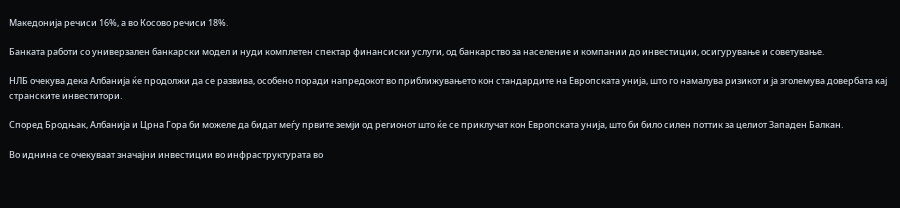Македонија речиси 16%, а во Косово речиси 18%.

Банката работи со универзален банкарски модел и нуди комплетен спектар финансиски услуги, од банкарство за население и компании до инвестиции, осигурување и советување.

НЛБ очекува дека Албанија ќе продолжи да се развива, особено поради напредокот во приближувањето кон стандардите на Европската унија, што го намалува ризикот и ја зголемува довербата кај странските инвеститори.

Според Бродњак, Албанија и Црна Гора би можеле да бидат меѓу првите земји од регионот што ќе се приклучат кон Европската унија, што би било силен поттик за целиот Западен Балкан.

Во иднина се очекуваат значајни инвестиции во инфраструктурата во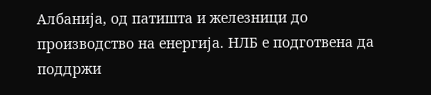Албанија, од патишта и железници до производство на енергија. НЛБ е подготвена да поддржи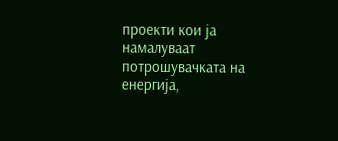проекти кои ја намалуваат потрошувачката на енергија,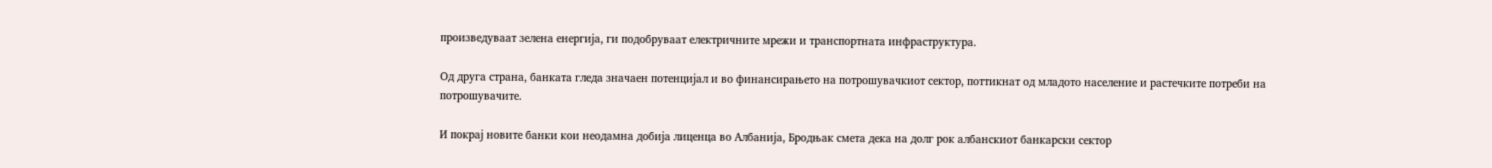произведуваат зелена енергија, ги подобруваат електричните мрежи и транспортната инфраструктура.

Од друга страна, банката гледа значаен потенцијал и во финансирањето на потрошувачкиот сектор, поттикнат од младото население и растечките потреби на потрошувачите.

И покрај новите банки кои неодамна добија лиценца во Албанија, Бродњак смета дека на долг рок албанскиот банкарски сектор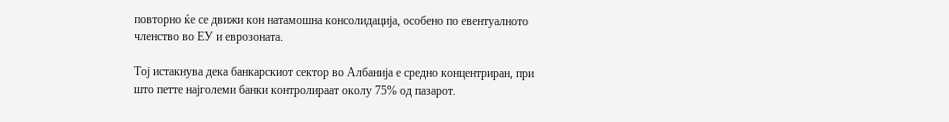повторно ќе се движи кон натамошна консолидација, особено по евентуалното членство во ЕУ и еврозоната.

Тој истакнува дека банкарскиот сектор во Албанија е средно концентриран, при што петте најголеми банки контролираат околу 75% од пазарот.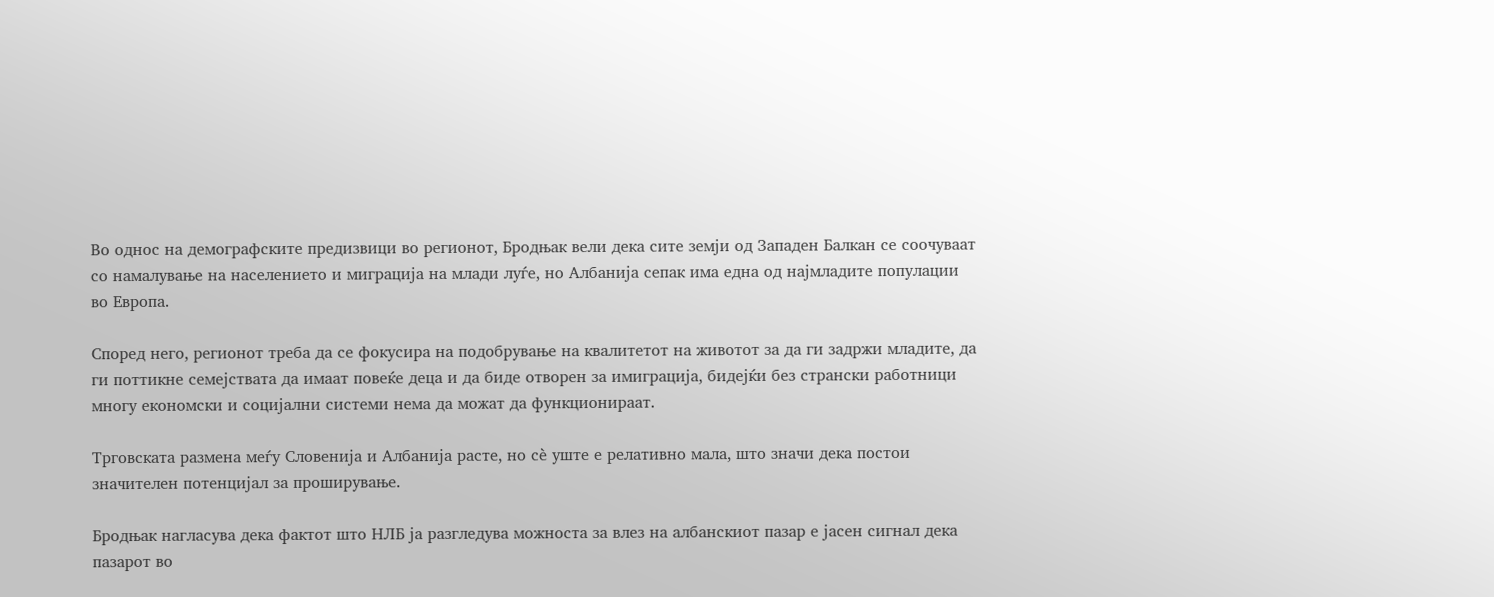Во однос на демографските предизвици во регионот, Бродњак вели дека сите земји од Западен Балкан се соочуваат со намалување на населението и миграција на млади луѓе, но Албанија сепак има една од најмладите популации во Европа.

Според него, регионот треба да се фокусира на подобрување на квалитетот на животот за да ги задржи младите, да ги поттикне семејствата да имаат повеќе деца и да биде отворен за имиграција, бидејќи без странски работници многу економски и социјални системи нема да можат да функционираат.

Трговската размена меѓу Словенија и Албанија расте, но сè уште е релативно мала, што значи дека постои значителен потенцијал за проширување.

Бродњак нагласува дека фактот што НЛБ ја разгледува можноста за влез на албанскиот пазар е јасен сигнал дека пазарот во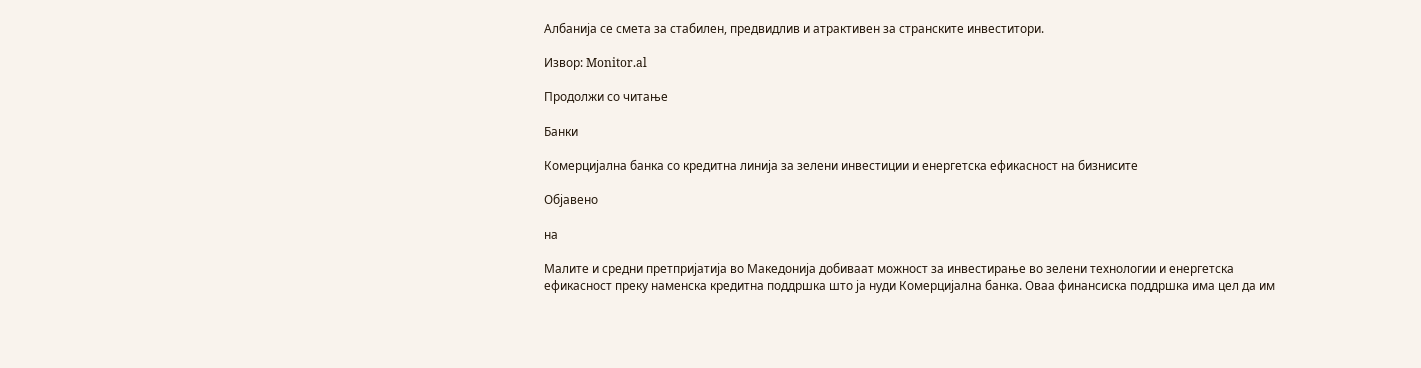Албанија се смета за стабилен, предвидлив и атрактивен за странските инвеститори.

Извор: Monitor.al

Продолжи со читање

Банки

Комерцијална банка со кредитна линија за зелени инвестиции и енергетска ефикасност на бизнисите

Објавено

на

Малите и средни претпријатија во Македонија добиваат можност за инвестирање во зелени технологии и енергетска ефикасност преку наменска кредитна поддршка што ја нуди Комерцијална банка. Оваа финансиска поддршка има цел да им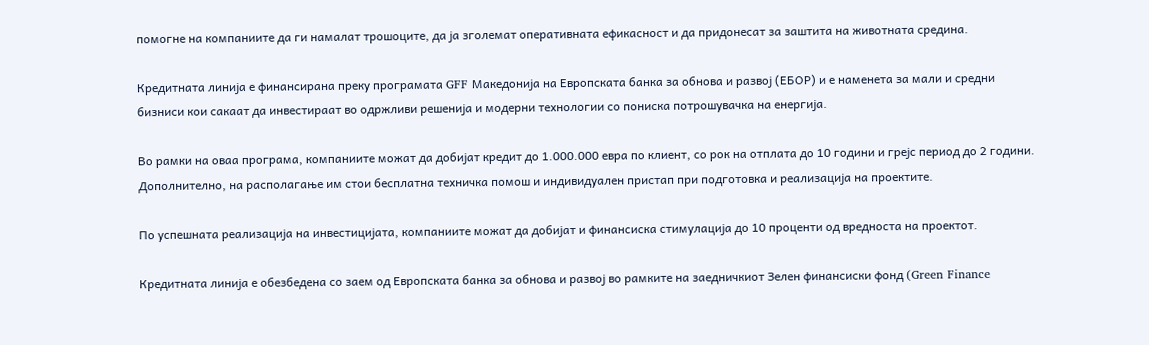помогне на компаниите да ги намалат трошоците, да ја зголемат оперативната ефикасност и да придонесат за заштита на животната средина.

Кредитната линија е финансирана преку програмата GFF Македонија на Европската банка за обнова и развој (ЕБОР) и е наменета за мали и средни бизниси кои сакаат да инвестираат во одржливи решенија и модерни технологии со пониска потрошувачка на енергија.

Во рамки на оваа програма, компаниите можат да добијат кредит до 1.000.000 евра по клиент, со рок на отплата до 10 години и грејс период до 2 години. Дополнително, на располагање им стои бесплатна техничка помош и индивидуален пристап при подготовка и реализација на проектите.

По успешната реализација на инвестицијата, компаниите можат да добијат и финансиска стимулација до 10 проценти од вредноста на проектот.

Кредитната линија е обезбедена со заем од Европската банка за обнова и развој во рамките на заедничкиот Зелен финансиски фонд (Green Finance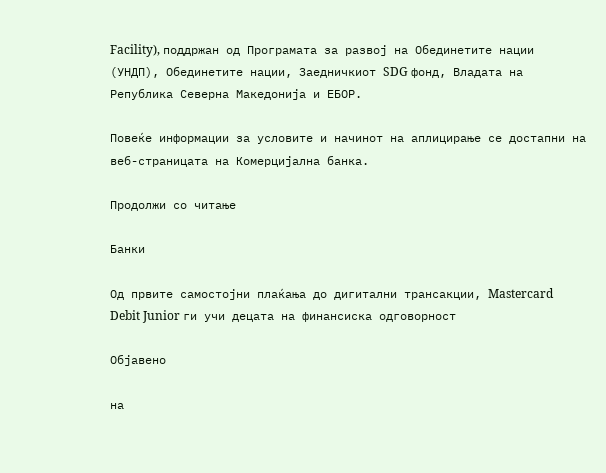Facility), поддржан од Програмата за развој на Обединетите нации (УНДП), Обединетите нации, Заедничкиот SDG фонд, Владата на Република Северна Македонија и ЕБОР.

Повеќе информации за условите и начинот на аплицирање се достапни на веб-страницата на Комерцијална банка.

Продолжи со читање

Банки

Од првите самостојни плаќања до дигитални трансакции, Mastercard Debit Junior ги учи децата на финансиска одговорност

Објавено

на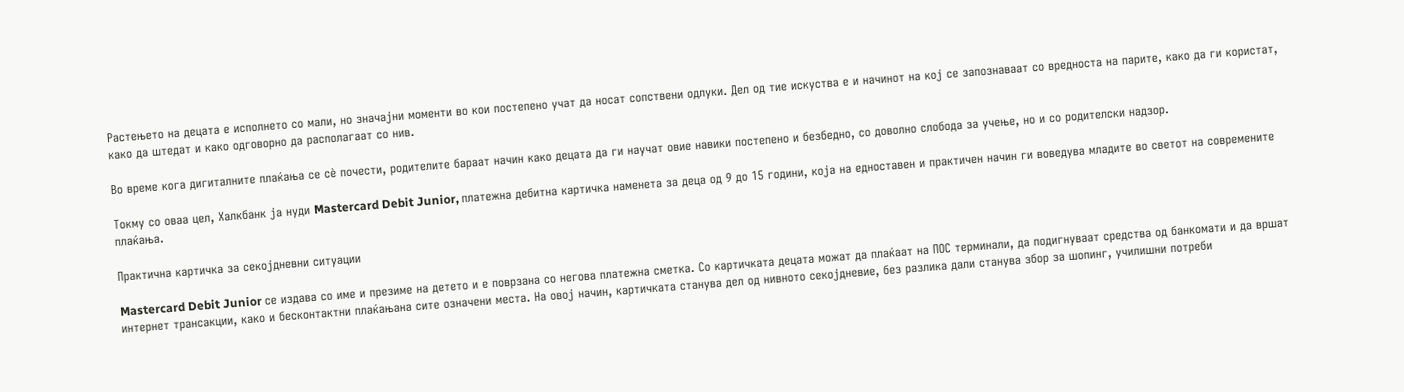Растењето на децата е исполнето со мали, но значајни моменти во кои постепено учат да носат сопствени одлуки. Дел од тие искуства е и начинот на кој се запознаваат со вредноста на парите, како да ги користат, како да штедат и како одговорно да располагаат со нив.

Во време кога дигиталните плаќања се сè почести, родителите бараат начин како децата да ги научат овие навики постепено и безбедно, со доволно слобода за учење, но и со родителски надзор.

Токму со оваа цел, Халкбанк ја нуди Mastercard Debit Junior, платежна дебитна картичка наменета за деца од 9 до 15 години, која на едноставен и практичен начин ги воведува младите во светот на современите плаќања.

Практична картичка за секојдневни ситуации

Mastercard Debit Junior се издава со име и презиме на детето и е поврзана со негова платежна сметка. Со картичката децата можат да плаќаат на ПОС терминали, да подигнуваат средства од банкомати и да вршат интернет трансакции, како и бесконтактни плаќањана сите означени места. На овој начин, картичката станува дел од нивното секојдневие, без разлика дали станува збор за шопинг, училишни потреби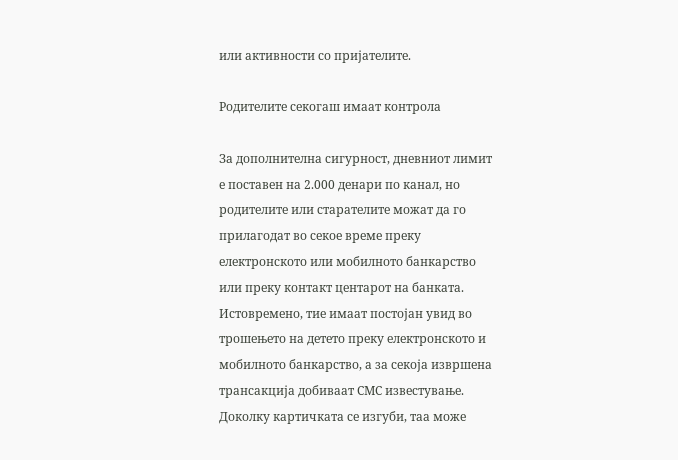или активности со пријателите.

Родителите секогаш имаат контрола

За дополнителна сигурност, дневниот лимит е поставен на 2.000 денари по канал, но родителите или старателите можат да го прилагодат во секое време преку електронското или мобилното банкарство или преку контакт центарот на банката. Истовремено, тие имаат постојан увид во трошењето на детето преку електронското и мобилното банкарство, а за секоја извршена трансакција добиваат СМС известување. Доколку картичката се изгуби, таа може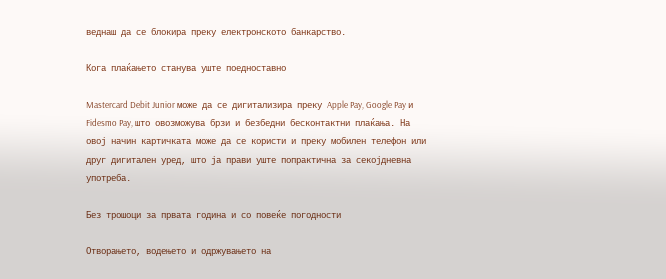веднаш да се блокира преку електронското банкарство.

Кога плаќањето станува уште поедноставно

Mastercard Debit Junior може да се дигитализира преку Apple Pay, Google Pay и Fidesmo Pay, што овозможува брзи и безбедни бесконтактни плаќања. На овој начин картичката може да се користи и преку мобилен телефон или друг дигитален уред, што ја прави уште попрактична за секојдневна употреба.

Без трошоци за првата година и со повеќе погодности

Отворањето, водењето и одржувањето на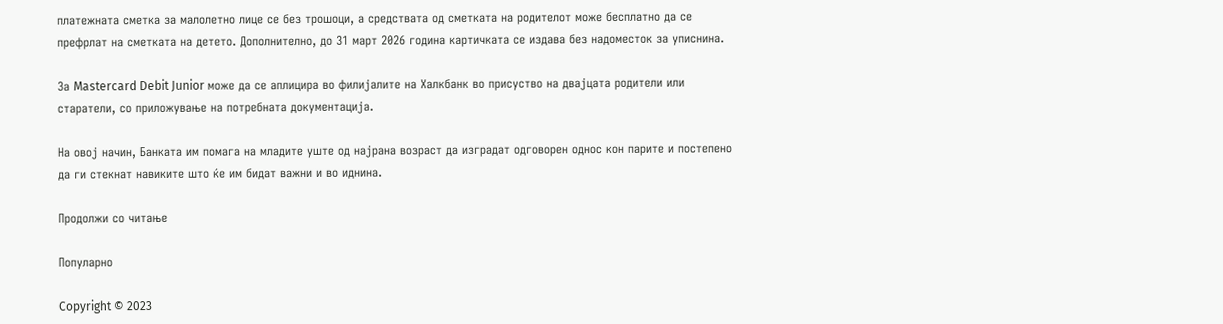платежната сметка за малолетно лице се без трошоци, а средствата од сметката на родителот може бесплатно да се префрлат на сметката на детето. Дополнително, до 31 март 2026 година картичката се издава без надоместок за уписнина.

За Mastercard Debit Junior може да се аплицира во филијалите на Халкбанк во присуство на двајцата родители или старатели, со приложување на потребната документација.

На овој начин, Банката им помага на младите уште од најрана возраст да изградат одговорен однос кон парите и постепено да ги стекнат навиките што ќе им бидат важни и во иднина.

Продолжи со читање

Популарно

Copyright © 2023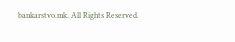bankarstvo.mk. All Rights Reserved.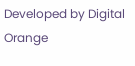Developed by Digital Orange